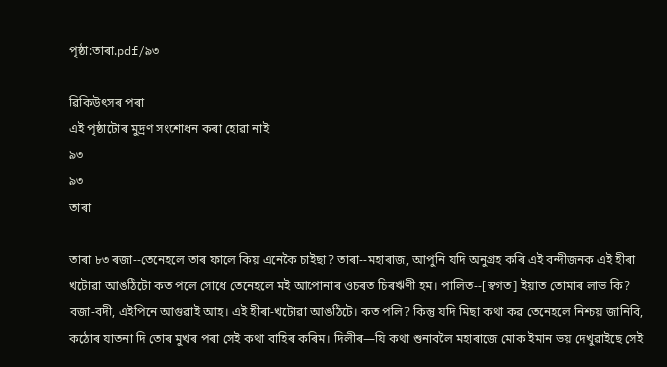পৃষ্ঠা:তাৰা.pdf/৯৩

ৱিকিউৎসৰ পৰা
এই পৃষ্ঠাটোৰ মুদ্ৰণ সংশোধন কৰা হোৱা নাই
৯৩
৯৩
তাৰা

তাৰা ৮৩ ৰজা--তেনেহলে তাৰ ফালে কিয় এনেকৈ চাইছা? তাৰা--মহাৰাজ, আপুনি যদি অনুগ্ৰহ কৰি এই বন্দীজনক এই হীৰা খটোৱা আঙঠিটো কত পলে সোধে তেনেহলে মই আপোনাৰ ওচৰত চিৰঋণী হম। পালিত--[স্বগত] ইয়াত তোমাৰ লাভ কি? বজা-বদী, এইপিনে আগুৱাই আহ। এই হীৰা-খটোৱা আঙঠিটে। কত পলি? কিন্তু যদি মিছা কথা কৱ তেনেহলে নিশ্চয় জানিবি, কঠোৰ যাতনা দি তোৰ মুখৰ পৰা সেই কথা বাহিৰ কৰিম। দিলীৰ—যি কথা শুনাবলৈ মহাৰাজে মোক ইমান ভয় দেখুৱাইছে সেই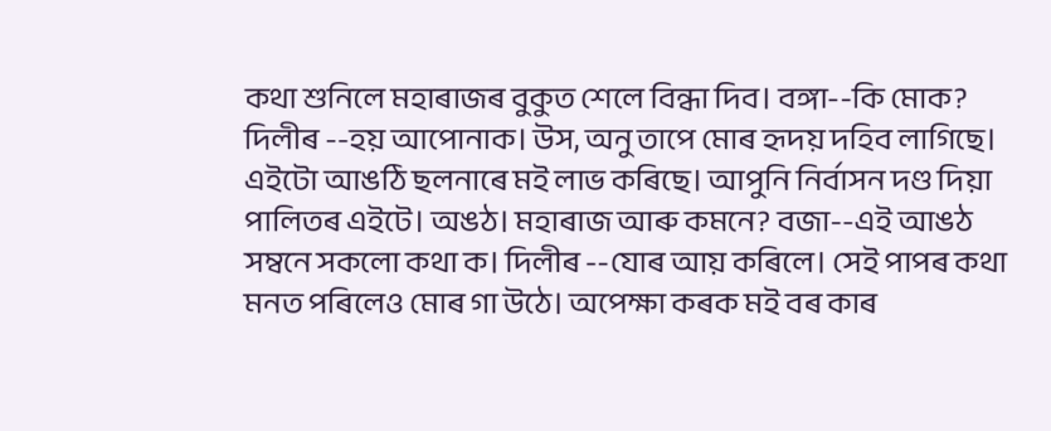কথা শুনিলে মহাৰাজৰ বুকুত শেলে বিন্ধা দিব। বঙ্গা--কি মোক? দিলীৰ --হয় আপোনাক। উস, অনু তাপে মোৰ হৃদয় দহিব লাগিছে। এইটো আঙঠি ছলনাৰে মই লাভ কৰিছে। আপুনি নিৰ্বাসন দণ্ড দিয়া পালিতৰ এইটে। অঙঠ। মহাৰাজ আৰু কমনে? বজা--এই আঙঠ সম্বনে সকলো কথা ক। দিলীৰ --যোৰ আয় কৰিলে। সেই পাপৰ কথা মনত পৰিলেও মোৰ গা উঠে। অপেক্ষা কৰক মই বৰ কাৰ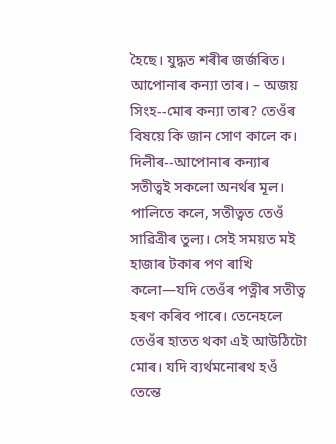হৈছে। যুদ্ধত শৰীৰ জৰ্জৰিত। আপোনাৰ কন্যা তাৰ। – অজয় সিংহ--মোৰ কন্যা তাৰ? তেওঁৰ বিষয়ে কি জান সোণ কালে ক। দিলীৰ--আপোনাৰ কন্যাৰ সতীত্বই সকলো অনৰ্থৰ মূল। পালিতে কলে, সতীত্বত তেওঁ সাৱিত্ৰীৰ তুল্য। সেই সময়ত মই হাজাৰ টকাৰ পণ ৰাখি কলো—যদি তেওঁৰ পত্নীৰ সতীত্ব হৰণ কৰিব পাৰে। তেনেহলে তেওঁৰ হাতত থকা এই আউঠিটো মোৰ। যদি ব্যৰ্থমনোৰথ হওঁ তেন্তে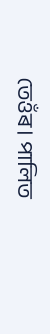তেওঁৰ। পালিত